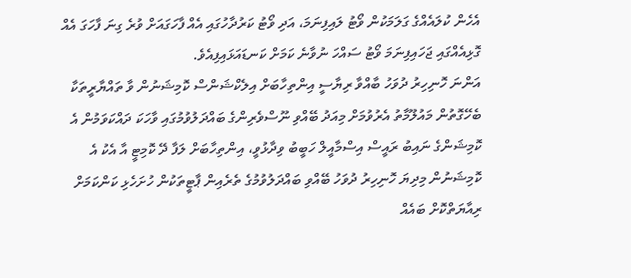އެހެން ކުލައެއްގެ ގަލަމަކުން ވޯޓު ލައިފިނަމަ، އަދި ވޯޓު ކަރުދާހުގައި އެއް ފާހަގައަށް ވުރެ ގިނަ ފާހަގަ އެއް ގޮޅިއެއްގައި ޖަހައިފިނަމަ ވޯޓު ސައްހަ ނުވާނެ ކަމަށް ކަނޑައަޅައިފިއެވެ.
އަންނަ ހޮނިހިރު ދުވަހު ބާއްވާ ރިޔާސީ އިންތިހާބަށް އިލެކްޝަންސް ކޮމިޝަނުން ވާ ތައްޔާރީތަކާ ބެހޭގޮތުން މައުލޫމާތު އެރުވުމަށް މިއަދު ބޭއްވި ނޫސްވެރިންގެ ބައްދަލުވުމުގައި ވާހަކަ ދައްކަވަމުން އެ ކޮމިޝަންގެ ނައިބު ރައީސް އިސްމާއީލް ހަބީބު ވިދާޅުވީ، އިންތިހާބަށް ލަފާ ދޭ ކޮމިޓީ އާ އެކު އެ ކޮމިޝަނުން މިދިޔަ ހޮނިހިރު ދުވަހު ބޭއްވި ބައްދަލުވުމުގެ ތެރެއިން ޕާޓީތަކުން ހުށަހެޅި ކަންކަމަށް ރިއާޔަތްކޮށް ބައެއް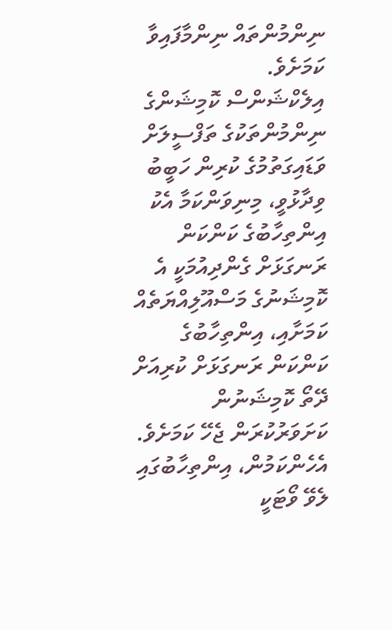ނިންމުންތައް ނިންމާފައިވާ ކަމަށެވެ.
އިލެކްޝަންސް ކޮމިޝަންގެ ނިންމުންތަކުގެ ތަފްސީލަށް ވަޑައިގަތުމުގެ ކުރިން ހަބީބު ވިދާޅުވީ، މިނިވަންކަމާ އެކު އިންތިހާބުގެ ކަންކަން ރަނގަޅަށް ގެންދިއުމަކީ އެ ކޮމިޝަނުގެ މަސްއޫލިއްޔަތެއް ކަމަށާއި، އިންތިހާބުގެ ކަންކަން ރަނގަޅަށް ކުރިއަށް ދޭތޯ ކޮމިޝަނުން ކަށަވަރުކުރަން ޖެހޭ ކަމަށެވެ.
އެހެންކަމުން، އިންތިހާބުގައި ލެވޭ ވޯޓަކީ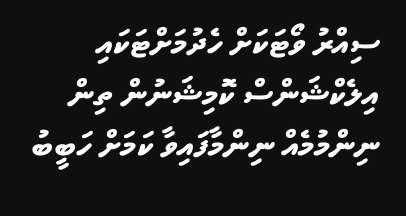ސިއްރު ވޯޓަކަށް ހެދުމަށްޓަކައި އިލެކްޝަންސް ކޮމިޝަނުން ތިން ނިންމުމެއް ނިންމާފައިވާ ކަމަށް ހަބީބު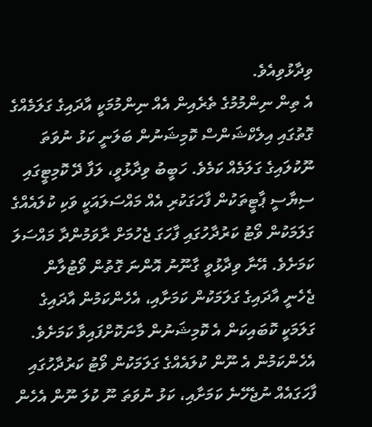ވިދާޅުވިއެވެ.
އެ ތިން ނިންމުމުގެ ތެރެއިން އެއް ނިންމުމަކީ އާދައިގެ ގަލަމެއްގެ ގޮތުގައި އިލެކްޝަންސް ކޮމިޝަނުން ބަލަނީ ކަޅު ނުވަތަ ނޫކުލައިގެ ގަލަމެއް ކަމެވެ. ހަބީބު ވިދާޅުވީ، ލަފާ ދޭ ކޮމިޓީގައި ސިޔާސީ ޕާޓީތަކުން ފާހަގަކުރި އެއް މައްސަލައަކީ ވަކި ކުލައެއްގެ ގަލަމަކުން ވޯޓު ކަރުދާހުގައި ފާހަގަ ޖެހުމަށް ރާވަމުންދާ މައްސަލަ ކަމަށެވެ. އޭނާ ވިދާޅުވީ ގާނޫނު އޮންނަ ގޮތުން ވޯޓުލާން ޖެހެނީ އާދައިގެ ގަލަމަކުން ކަމަށާއި، އެހެންކަމުން އާދައިގެ ގަލަމަކީ ކޮބައިކަން އެ ކޮމިޝަނުން މާނަކޮށްފައިވާ ކަމަށެވެ.
އެހެންކަމުން އެ ނޫން ކުލައެއްގެ ގަލަމަކުން ވޯޓު ކަރުދާހުގައި ފާހަގައެއް ނުޖެހޭނެ ކަމަށާއި، ކަޅު ނުވަތަ ނޫ ކުލަ ނޫން އެހެން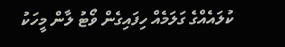ކުލައެއްގެ ގަލަމެއް ހިފައިގެން ވޯޓު ލާން މީހަކު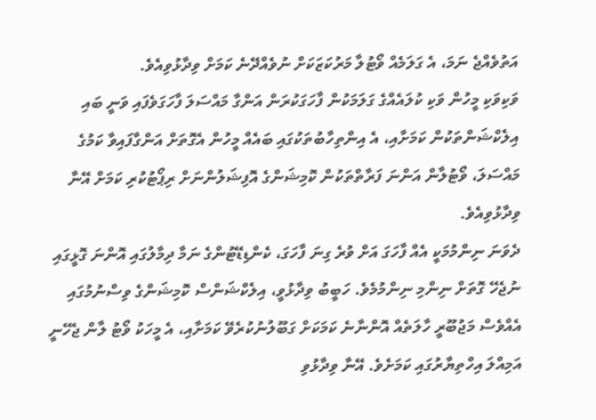އަތުވެއްޖެ ނަމަ، އެ ގަލަމެއް ވޯޓުލާ މަރުކަޒަކަށް ނުވެއްދޭނެ ކަމަށް ވިދާޅުވިއެވެ.
ވަކިވަކި މީހުން ވަކި ކުލައެއްގެ ގަލަމަކުން ފާހަގަކުރަން އަންގާ މައްސަލަ ފާހަގަވެފައި ވަނީ ބައި އިލެކްޝަންތަކުން ކަމަށާއި، އެ އިންތިހާބުތަކުގައި ބައެއް މީހުން އެގޮތަށް އަންގާފައިވާ ކަމުގެ މައްސަލަ، ވޯޓުލާން އަންނަ ފަރާތްތަކުން ކޮމިޝަންގެ އޮފިޝަލުންނަށް ރިޕޯޓުކުރި ކަމަށް އޭނާ ވިދާޅުވިއެވެ.
ދެވަނަ ނިންމުމަކީ އެއް ފާހަގަ އަށް ވުރެ ގިނަ ފާހަގަ، ކެންޑިޑޭޓުންގެ ނަމާ ދިމާލުގައި އޮންނަ ގޮޅީގައި ނުޖެހޭ ގޮތަށް ނިންމި ނިންމުމެވެ. ހަބީބު ވިދާޅުވީ، އިލެކްޝަންސް ކޮމިޝަންގެ ވިސްނުމުގައި އެއްވެސް މަޖުބޫރީ ހާލަތެއް އޮންނާނެ ކަމަކަށް ގަބޫލުނުކުރެވޭ ކަމަށާއި، އެ މީހަކު ވޯޓު ލާން ޖެހޭނީ އަމިއްލަ އިހްތިޔާރުގައި ކަމަށެވެ. އޭނާ ވިދާޅުވި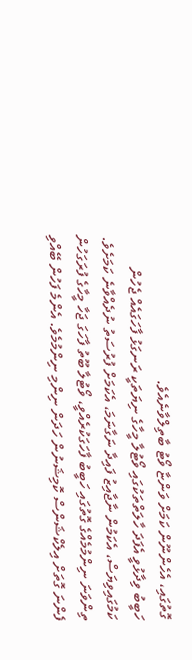ގޮތުގައި، އެހެންނޫން ކަމަށް ވަންޏާ ވޯޓު ބާތިލްވާނެއެވެ.
ހަބީބު ވިދާޅުވީ އެފަދަ ހާލަތްތަކުގައި ވޯޓުލާ މީހާގެ ނިޔަތަކީ ރަނގަޅު ފާހަގައެއް ޖެހުން ކަމުގައިވިޔަސް، އެކަމުން ނާޖާއިޒު ފައިދާ ނަގާނަމަ، އެކަމަށް ފުރުސަތު ނުދެއްވާނެ ކަމަށެވެ.
ތިންވަނަ ނިންމުމެއްގެ ގޮތުގައި ހަބީބު ފާހަގަކުރެއްވީ، ވޯޓުލާ ބޫތު ފާހަގަ ޖަހާ މީހާގެ ފުރަގަހުން ފެންނަ ގޮތަށް އިލެކްޝަންސް ކޮމިޝަނުން ހަދަން ނިންމި ނިންމުމެވެ. އެންމެ ފަހުން ބޭއްވި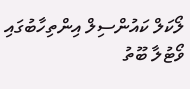ލޯކަލް ކައުންސިލް އިންތިހާބުގައި ވޯޓުލާ ބޫތު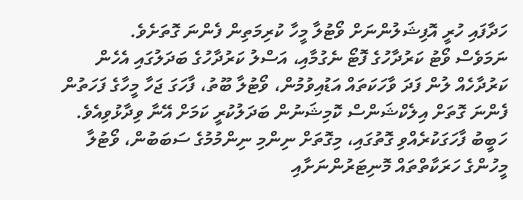ހަދާފައި ހުރީ އޮފިޝަލުންނަށް ވޯޓުލާ މީހާ ކުރިމަތިން ފެންނަ ގޮތަށެވެ.
ނަމަވެސް ވޯޓު ކަރުދާހުގެ ފޮޓޯ ނެގުމާއި، އަސްލު ކަރުދާހުގެ ބަދަލުގައި އެހެން ކަރުދާހެއް ލުން ފަދަ ވާހަކަތައް އަޑުއިވުމުން، ވޯޓުލާ ބޫތު، ފާހަގަ ޖަހާ މީހާގެ ފަހަތުން ފެންނަ ގޮތަށް އިލެކްޝަންސް ކޮމިޝަނުން ބަދަލުކުރީ ކަމަށް އޭނާ ވިދާޅުވިއެވެ. ހަބީބު ފާހަގަކުރެއްވި ގޮތުގައި، މިގޮތަށް ނިންމި ނިންމުމުގެ ސަބަބުން، ވޯޓުލާ މީހުންގެ ހަރަކާތްތައް މޮނިޓަރުންނަށާއި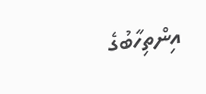އިންތިހާބުގެ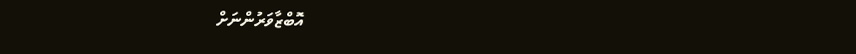އޮބްޒާވަރުންނަށް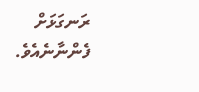ރަނގަޅަށް ފެންނާނެއެވެ.